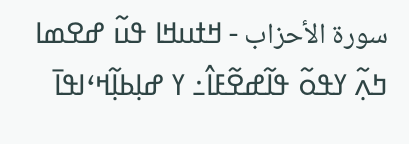سورة الأحزاب - ߞߙߎߞߊ ߟߎ߬ ߝߐߘߊ
ߤߍ߲߬ ߌߟߋ߬ ߟߊ߬ߝߐ߬ߓߊ߮߸ ߌ ߝߊ߲ߕߊ߲߬ߞߵߊߟߊ߫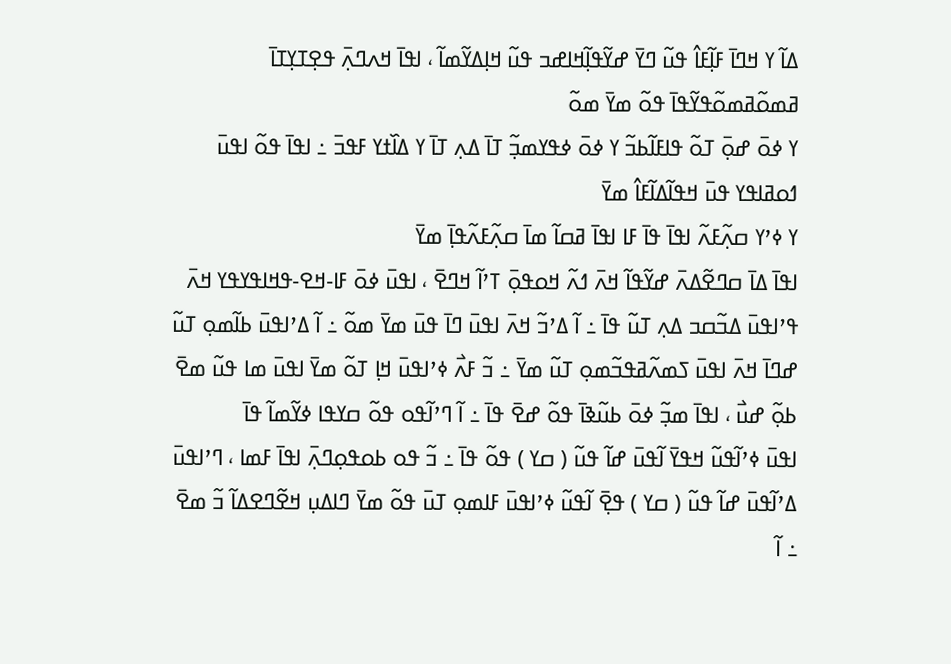ߡߊ߬ ߌ ߞߣߊ߫ ߓߊ߲߬ߓߊ߮ ߟߎ߬ ߣߌ߫ ߝߌ߬ߟߊ߲߬ߞߊߝߏ ߟߎ߬ ߞߊ߲ߡߌ߬ߘߊ߬ ، ߊߟߊ߫ ߞߍߣߍ߲߫ ߟߐ߲ߠߌ߲ߠߊ߫ ߥߘߋ߬ߥߘߋ߬ߟߌ߬ߟߊ߫ ߟߋ߬ ߘߌ߫ ߘߋ߬
ߌ ߦߋ߫ ߝߋ߲߫ ߠߋ߬ ߟߊߓߊ߬ߕߏ߬ ߌ ߦߋ߫ ߦߟߌߘߏ߲߬ ߠߊ߫ ߡߍ߲ ߠߊ߫ ߌ ߡߊ߰ߙߌ ߓߟߏ߫ ߸ ߊߟߊ߫ ߟߋ߬ ߊߟߎ߫ ߗߋߥߊߟߌ ߟߎ߫ ߞߟߊ߬ߡߊ߬ߓߊ߮ ߘߌ߫
ߌ ߦߴߌ ߛߍ߲߬ߓߍ߬ ߊߟߊ߫ ߟߊ߫ ߓߊ ߊߟߊ߫ ߥߛߊ߬ ߘߊ߫ ߛߍ߲߬ߓߍ߬ߟߊ߲߫ ߘߌ߫
ߊߟߊ߫ ߡߊ߫ ߛߣߐ߬ߡߍ߫ ߝߌ߬ߟߊ߬ ߞߍ߫ ߗߍ߬ ߞߋߟߋ߲߫ ߠߴߊ߬ ߞߣߐ߫ ، ߊߟߎ߫ ߦߋ߫ ߓߊ-ߞߐ-ߟߞߊߟߌߟߌ ߞߍ߫ ߟߴߊߟߎ߫ ߡߏ߬ߛߏ ߡߍ߲ ߠߎ߬ ߟߊ߫ ߸ ߊ߬ ߡߴߏ߬ ߞߍ߫ ߊߟߎ߫ ߣߊ߫ ߟߎ߫ ߘߌ߫ ߘߋ߬ ߸ ߊ߬ ߡߴߊߟߎ߫ ߕߊ߬ߘߋ߲ ߠߎ߬ ߝߣߊ߫ ߞߍ߫ ߊߟߎ߫ ߖߘߍ߬ߥߟߏ߬ߘߋ߲ ߠߎ߬ ߘߌ߫ ߸ ߏ߬ ߓߍ߯ ߦߴߊߟߎ߫ ߞߊ߲ ߠߋ߬ ߘߌ߫ ߊߟߎ߫ ߘߊ ߟߎ߬ ߘߐ߫ ߕߋ߲߬ ߝߎ߯ ، ߊߟߊ߫ ߘߏ߲߬ ߦߋ߫ ߕߎ߬ߢߊ߫ ߟߋ߬ ߝߐ߫ ߟߊ߫ ߸ ߊ߬ ߣߴߊ߬ߟߋ ߟߋ߬ ߛߌߟߊ ߦߌ߬ߘߊ߬ ߟߊ߫
ߊߟߎ߫ ߦߴߊ߬ߟߎ߬ ߞߟߌ߫ ߊ߬ߟߎ߫ ߝߊ߬ ߟߎ߬ ( ߛߌ ) ߟߋ߬ ߟߊ߫ ߸ ߏ߬ ߟߋ ߕߋߟߋ߲ߣߍ߲߫ ߊߟߊ߫ ߓߘߊ ، ߣߴߊߟߎ߫ ߡߴߊ߬ߟߎ߫ ߝߊ߬ ߟߎ߬ ( ߛߌ ) ߟߐ߲߫ ߊ߬ߟߎ߬ ߦߴߊߟߎ߫ ߓߊߘߋ߲ ߠߎ߫ ߟߋ߬ ߘߌ߫ ߣߊߡߎ߲ ߞߐ߬ߣߐߡߊ߬ ߏ߬ ߘߐ߫ ߸ ߊ߬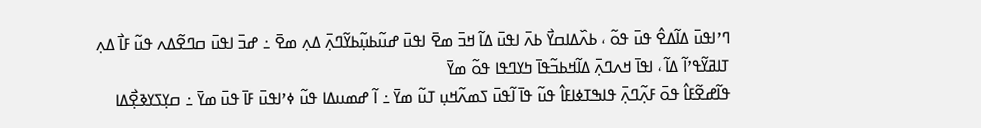ߣߴߊߟߎ߫ ߡߊ߬ߡߐ߮ ߟߎ߫ ߟߋ߬ ، ߕߍ߰ߡߊߛߌ߯ ߕߍ߫ ߊߟߎ߫ ߡߊ߬ ߞߏ߫ ߘߐ߫ ߊߟߎ߫ ߝߎ߬ߕߎ߲߬ߕߌ߬ߣߍ߲߫ ߡߍ߲ ߘߐ߫ ߸ ߝߏ߫ ߊߟߎ߫ ߛߣߐ߬ߡߍ ߟߎ߬ ߓߊ߯ ߡߍ߲ ߠߊߥߌ߬ߟߴߊ߬ ߡߊ߬ ، ߊߟߊ߫ ߞߍߣߍ߲߫ ߡߊ߬ߞߕߏ߬ߟߊ߫ ߤߌߣߟߊ ߟߋ߬ ߘߌ߫
ߟߊ߬ߝߐ߬ߓߊ߮ ߟߋ߫ ߓߍ߲߬ߣߍ߲߫ ߟߊߒߠߦߊߓߊ߮ ߟߎ߬ ߟߊ߫ ߊ߬ߟߎ߫ ߖߘߍ߬ߞߎ߲ ߠߎ߬ ߘߌ߫ ߸ ߊ߬ ߝߘߎߡߊ ߟߎ߬ ߦߴߊߟߎ߫ ߓߊ߫ ߟߎ߫ ߘߌ߫ ߸ ߛߌ߲ߖߌߢߐ߲߯ߡߊ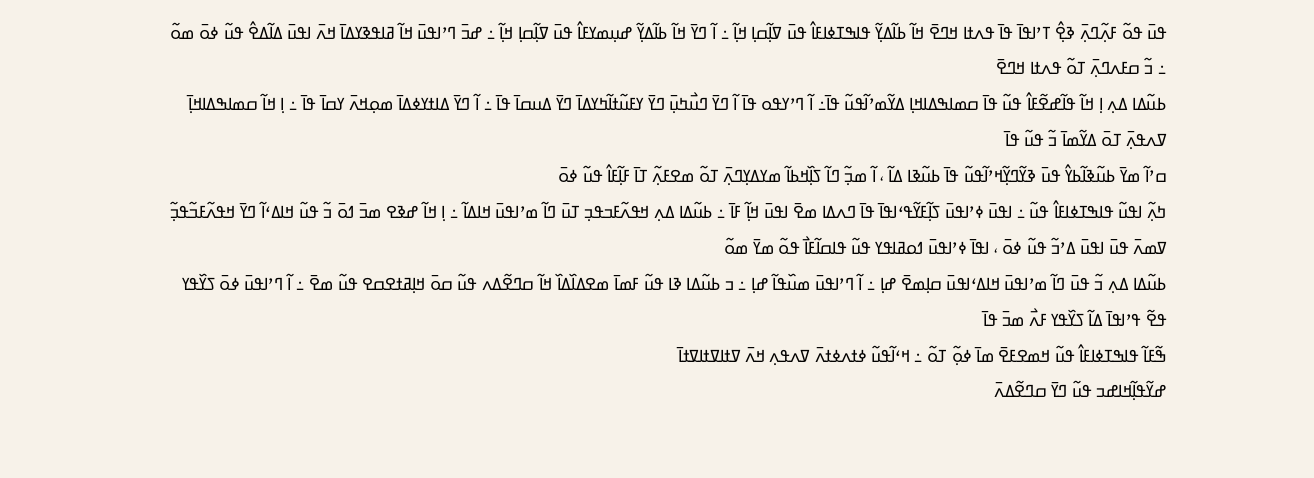ߟߎ߫ ߟߋ߬ ߓߍ߲߬ߣߍ߲߫ ߢߐ߲߮ ߠߴߊߟߊ߫ ߟߊ߫ ߟߍߙߊ ߞߣߐ߫ ߞߊ߬ ߕߊ߬ߡߌ߲߬ ߟߊߒߠߦߊߓߊ߮ ߟߎ߫ ߜߊ߲߬ߛߊ߲ ߞߊ߲߬ ߸ ߊ߬ ߣߌ߫ ߞߊ߬ ߕߊ߬ߡߌ߲߬ ߝߎ߲ߘߌߓߊ߮ ߟߎ߫ ߜߊ߲߬ߛߊ߲ ߞߊ߲߬ ߸ ߝߏ߫ ߣߴߊߟߎ߫ ߞߊ߬ ߥߊߟߢߌߡߊ߫ ߞߍ߫ ߊߟߎ߫ ߡߊ߬ߡߐ߮ ߟߎ߬ ߦߋ߫ ߘߋ߬ ߸ ߏ߬ ߛߓߍߣߍ߲߫ ߠߋ߬ ߟߍߙߊ ߞߣߐ߫
ߕߎ߬ߡߊ ߡߍ߲ ߊ߲ ߞߊ߬ ߟߊ߬ߝߐ߬ߓߊ߮ ߟߎ߬ ߟߊ߫ ߛߘߊߒߡߊߞߊ߲ ߡߌ߬ߘߴߊ߬ߟߎ߬ ߟߊ߫߸ ߊ߬ ߣߴߌߟߋ ߟߊ߫ ߊ߬ ߣߌ߫ ߣߎ߯ߤߎ߲߫ ߣߌ߫ ߌߓߎ߬ߙߊ߬ߤߌߡߊ߫ ߣߌ߫ ߡߎߛߊ߫ ߟߊ߫ ߸ ߊ߬ ߣߌ߫ ߡߊߙߌߦߡߊ߫ ߘߋ߲ߞߍ߫ ߌߛߊ߫ ߟߊ߫ ߸ ߊ߲ ߞߊ߬ ߛߘߊߒߡߊߞߊ߲߫ ߜߍߟߍ߲߫ ߠߋ߫ ߡߌ߬ߘߊ߫ ߏ߬ ߟߎ߬ ߟߊ߫
ߛߴߊ߬ ߘߌ߫ ߕߎ߬ߢߊ߬ߕߌ߮ ߟߎ߫ ߢߌ߬ߣߌ߲߬ߞߴߊ߬ߟߎ߬ ߟߊ߫ ߕߎ߬ߢߊ ߡߊ߬ ، ߊ߬ ߘߏ߲߬ ߣߊ߬ ߖߊ߲߰ߞߕߊ߬ ߘߌߡߌ߲ߣߍ߲߫ ߠߋ߬ ߘߐߓߍ߲߬ ߠߊ߫ ߓߊ߲߬ߓߊ߮ ߟߎ߬ ߦߋ߫
ߤߍ߲߬ ߊߟߎ߬ ߟߊߒߠߦߊߓߊ߮ ߟߎ߬ ߸ ߊߟߎ߫ ߦߴߊߟߎ߫ ߖߊ߲߬ߓߌ߬ߟߵߊߟߊ߫ ߟߊ߫ ߣߍߡߊ ߘߐ߫ ߊߟߎ߫ ߞߊ߲߬ ߓߊ߫ ߸ ߕߎ߬ߡߊ ߡߍ߲ ߞߟߍ߬ߓߏߟߏ߲ ߠߎ߫ ߣߊ߬ ߘߴߊߟߎ߫ ߞߊߡߊ߬ ߸ ߊ߲ ߞߊ߬ ߝߢߐ ߘߏ߫ ߗߋ߫ ߏ߬ ߟߎ߬ ߞߊߡߵߊ߬ ߣߌ߫ ߞߟߍ߬ߓߏ߬ߟߏ߲߬ ߜߘߍ߫ ߟߎ߫ ߊߟߎ߫ ߡߴߏ߬ ߟߎ߬ ߦߋ߫ ، ߊߟߊ߫ ߦߴߊߟߎ߫ ߗߋߥߊߟߌ ߟߎ߬ ߟߊߛߊ߬ߓߊ߯ ߟߋ߬ ߘߌ߫ ߘߋ߬
ߕߎ߬ߡߊ ߡߍ߲ ߏ߬ ߟߎ߫ ߣߊ߬ ߘߴߊߟߎ߫ ߞߊߡߵߊߟߎ߫ ߛߊ߲ߘߐ߫ ߝߊ߲ ߸ ߊ߬ ߣߴߊߟߎ߫ ߘߎ߰ߟߊ߬ ߝߊ߲ ߸ ߏ ߕߎ߬ߡߊ ߢߊ ߟߎ߬ ߓߘߊ߫ ߘߐߡߊ߰ߡߊ߰ ߞߊ߬ ߛߣߐ߬ߡߍ ߟߎ߬ ߛߋ߫ ߞߊ߲ߥߙߐߛߐ ߟߎ߬ ߘߐ߫ ߸ ߊ߬ ߣߴߊߟߎ߫ ߦߋ߫ ߖߌ߰ߟߌ ߟߐ߬ ߟߴߊߟߊ߫ ߡߊ߬ ߖߌ߰ߟߌ ߓߍ߯ ߘߏ߫ ߟߊ߫
ߒ߬ߓߊ߬ ߟߊߒߠߦߊߓߊ߮ ߟߎ߬ ߞߘߐߓߐ߫ ߘߊ߫ ߦߋ߲߬ ߠߋ߬ ߸ ߞߵߊ߬ߟߎ߬ ߦߙߍߦߙߍ߫ ߜߍߟߍ߲ ߞߍ߫ ߜߙߊߜߙߊߜߙߊ߫
ߝߌ߬ߟߊ߲߬ߞߊߝߏ ߟߎ߬ ߣߌ߫ ߛߣߐ߬ߡߍ߫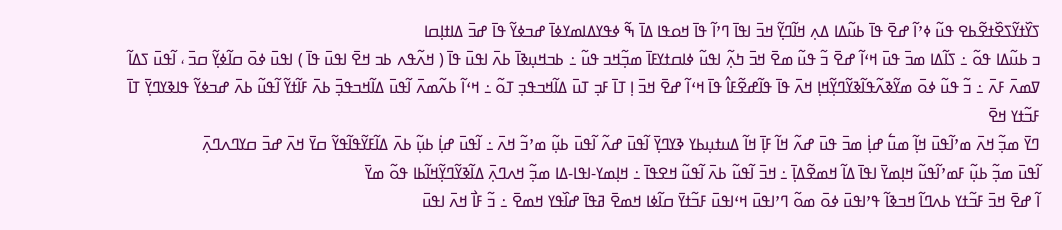ߖߌ߰ߙߌ߬ߖߐ߰ߙߐ߬ߕߐ ߟߎ߬ ߦߴߊ߬ ߝߐ߫ ߟߊ߫ ߕߎ߬ߡߊ ߡߍ߲ ߞߊ߬ߣߌ߲߬ ߞߏ߫ ߊߟߊ߫ ߣߴߊ߬ ߟߊ߫ ߞߋߟߊ ߡߊ߫ ߒ߬ ߦߟߌߡߊߘߌߦߊ߫ ߝߏߦߌ߬ ߟߊ߫ ߝߏ߫ ߡߊߙߊ߲ߛߊ
ߏ ߕߎ߬ߡߊ ߟߋ߬ ߸ ߖߊ߬ߡߊ ߘߏ߫ ߟߎ߫ ߞߵߊ߬ ߝߐ߫ ߏ߬ ߟߎ߬ ߘߐ߫ ߞߏ߫ ߤߍ߲߬ ߊߟߎ߬ ߦߊߛߙߌߓߊ߫ ߘߏ߲߬ߞߏ ߟߎ߬ ߸ ߕߏߞߎ߲ߢߊ߫ ߕߍ߫ ߊߟߎ߫ ߟߊ߫ ( ߞߍ߬ߟߍ ߕߏ ߞߐ߫ ߊߟߎ߫ ߟߊ߫ ) ߊߟߎ߫ ߦߋ߫ ߛߊ߬ߦߌ߲߬ ߛߏ߫ ، ߊ߬ߟߎ߫ ߖߡߊ߬ ߜߘߍ߫ ߓߍ߫ ߸ ߏ߬ ߟߎ߬ ߦߋ߫ ߘߌ߬ߢߍ߬ߟߊ߬ߢߌ߬ߣߌ߲߬ߞߊ߲ ߞߍ߫ ߟߊ߫ ߟߊ߬ߝߐ߬ߓߊ߮ ߟߊ߫ ߞߵߊ߬ ߝߐ߫ ߞߏ߫ ߊ߲ ߠߊ߫ ߓߏ߲ ߠߎ߫ ߡߊ߬ߞߏߟߏ߲ ߠߋ߬ ߸ ߞߵߊ߬ ߕߍ߬ߘߍ߫ ߊ߬ߟߎ߫ ߡߊ߬ߞߏߟߏ߲߫ ߕߍ߫ ߓߊ߬ߙߌ߬ ߊ߬ߟߎ߬ ߕߍ߫ ߝߏߦߌ߬ ߟߊߢߌߣߌ߲߫ ߠߊ߫ ߓߏ߬ߙߌ ߞߐ߫
ߣߌ߫ ߘߏ߲߬ ߞߍ߫ ߘߴߊ߬ߟߎ߫ ߞߊ߲߬ ߘߎ߱ ߝߊ߲߭ ߘߏ߫ ߟߎ߫ ߝߍ߬ ߞߊ߬ ߓߊ߲߫ ߞߊ߬ ߡߎߙߎ߲ߕߌ ߢߌߣߌ߲߫ ߊ߬ߟߎ߫ ߝߍ߬ ߊ߬ߟߎ߫ ߕߎ߲߬ ߘߴߏ߬ ߞߍ߫ ߸ ߊ߬ߟߎ߫ ߝߊ߲߭ ߕߎ߲߬ ߕߍ߫ ߡߊ߬ߓߌ߬ߟߊ߬ߟߌ߬ ߛߌ߫ ߞߍ߫ ߝߏ߫ ߛߌߣߍߣߍ߲߫
ߊ߬ߟߎ߫ ߘߏ߲߬ ߕߎ߲߬ ߓߘߴߊ߬ߟߎ߬ ߞߊ߲ߘߌ߫ ߊߟߊ߫ ߡߊ߬ ߞߘߐ߬ߡߊ߲߫ ߸ ߞߏ߫ ߊ߬ߟߎ߬ ߕߍ߫ ߊ߬ߟߎ߬ ߞߐߟߊ߫ ߸ ߞߊ߲ߘߌ-ߊߟߊ-ߡߊ ߘߏ߲߬ ߞߍߣߍ߲߫ ߡߊ߬ߢߌ߬ߣߌ߲߬ߞߊ߬ߕߊ ߟߋ߬ ߘߌ߫
ߊ߬ ߝߐ߫ ߞߏ߫ ߓߏ߬ߙߌ ߕߍߣߊ߬ ߞߏߢߊ߬ ߟߴߊߟߎ߫ ߦߋ߫ ߘߋ߬ ߣߴߊߟߎ߫ ߞߵߊߟߎ߫ ߓߏ߬ߙߌ߫ ߛߊ߬ߦߊ ߞߘߐ߫ ߥߟߊ߫ ߝߊ߰ߟߌ ߞߘߐ߫ ߸ ߏ߬ ߓߊ߯ ߞߍ߫ ߊߟߎ߫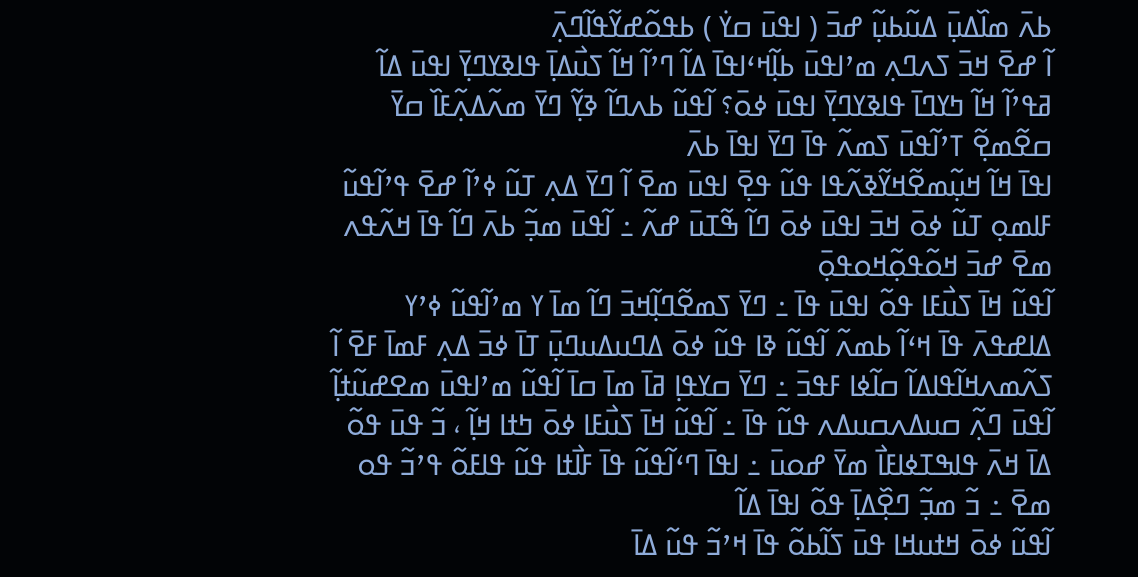ߕߍ߫ ߘߊ߰ߡߎ߲߫ ߡߎ߬ߕߎ߲߬ ߝߏ߫ ( ߊߟߎ߫ ߛߌ߭ ) ߕߟߋ߬ߝߌ߬ߟߊ߬ߣߍ߲߫
ߊ߬ ߝߐ߫ ߞߏ߫ ߖߍߣߍ߲ ߘߴߊߟߎ߫ ߕߊ߲߬ߞߵߊߟߊ߫ ߡߊ߬ ߣߴߊ߬ ߞߊ߬ ߖߎ߯ߡߊ߲߫ ߟߊߢߌߣߌ߲߫ ߊߟߎ߫ ߡߊ߬ ߥߟߴߊ߬ ߞߊ߬ ߤߌߣߊ߫ ߟߊߢߌߣߌ߲߫ ߊߟߎ߫ ߦߋ߫؟ ߊ߬ߟߎ߬ ߕߍߣߊ߬ ߢߌ߲߬ ߣߌ߫ ߘߍ߬ߡߍ߲߬ߓߊ߰ ߛߌ߫ ߛߐ߬ߘߐ߲߬ ߠߴߊ߬ߟߎ߫ ߖߘߍ߬ ߟߊ߫ ߣߌ߫ ߊߟߊ߫ ߕߍ߫
ߊߟߊ߫ ߞߊ߬ ߞߎ߲߬ߘߐ߬ߞߌ߬ߢߍ߬ߟߊ ߟߎ߬ ߟߐ߲߫ ߊߟߎ߫ ߘߐ߫ ߊ߬ ߣߌ߫ ߡߍ߲ ߠߎ߬ ߦߴߊ߬ ߝߐ߫ ߟߴߊ߬ߟߎ߬ ߓߊߘߋ߲ ߠߎ߬ ߦߋ߫ ߞߏ߫ ߊߟߎ߫ ߦߋ߫ ߣߊ߬ ߒ߬ߠߎ߫ ߝߍ߬ ߸ ߊ߬ߟߎ߫ ߘߏ߲߬ ߕߍ߫ ߣߊ߬ ߟߊ߫ ߞߍ߬ߟߍ ߘߐ߫ ߝߏ߫ ߞߋ߬ߟߋ߲߬ߞߋߟߋ߲߫
ߊ߬ߟߎ߬ ߞߊ߫ ߖߎ߯ߓߊ ߟߋ߬ ߊߟߎ߫ ߟߊ߫ ߸ ߣߌ߫ ߖߘߐ߬ߣߊ߲߬ߞߏ߫ ߣߊ߬ ߘߊ߫ ߌ ߘߴߊ߬ߟߎ߬ ߦߴߌ ߡߊߝߟߍ߫ ߟߊ߫ ߞߵߊ߬ ߕߘߍ߬ ߊ߬ߟߎ߬ ߢߊ ߟߎ߬ ߦߋ߫ ߡߣߎߡߎߣߎ߲߫ ߠߊ߫ ߦߏ߫ ߡߍ߲ ߓߘߊ߫ ߓߐ߫ ߊ߬ ߖߍ߬ߘߍߞߊ߬ߟߊߡߊ߬ ߛߊ߬ߦߊ ߓߟߏ߫ ߸ ߣߌ߫ ߛߌߟߊ߲ ߥߊ߫ ߘߊ߫ ߛߊ߫ ߊ߬ߟߎ߬ ߘߴߊߟߎ߫ ߘߐߝߎ߬ߙߊ߲߬ ߊ߬ߟߎ߫ ߣߍ߲߬ ߛߎߡߍߛߎߡߍ ߟߎ߬ ߟߊ߫ ߸ ߊ߬ߟߎ߬ ߞߊ߫ ߖߎ߯ߓߊ ߦߋ߫ ߤߙߊ ߞߊ߲߬ ، ߏ߬ ߟߎ߫ ߟߋ߬ ߡߊ߫ ߞߍ߫ ߟߊߒߠߦߊߓߊ߯ ߘߌ߫ ߝߋߎ߫ ߸ ߊߟߊ߫ ߣߵߊ߬ߟߎ߬ ߟߊ߫ ߓߊ߯ߙߊ ߟߎ߬ ߟߊߓߋ߬ ߟߴߏ߬ ߟߋ ߘߐ߫ ߸ ߏ߬ ߘߏ߲߬ ߣߐ߲߰ߡߊ߲߫ ߟߋ߬ ߊߟߊ߫ ߡߊ߬
ߊ߬ߟߎ߬ ߦߋ߫ ߞߙߎߞߊ ߟߎ߫ ߖߊ߬ߕߋ߬ ߟߊ߫ ߞߴߏ߬ ߟߎ߬ ߡߊ߫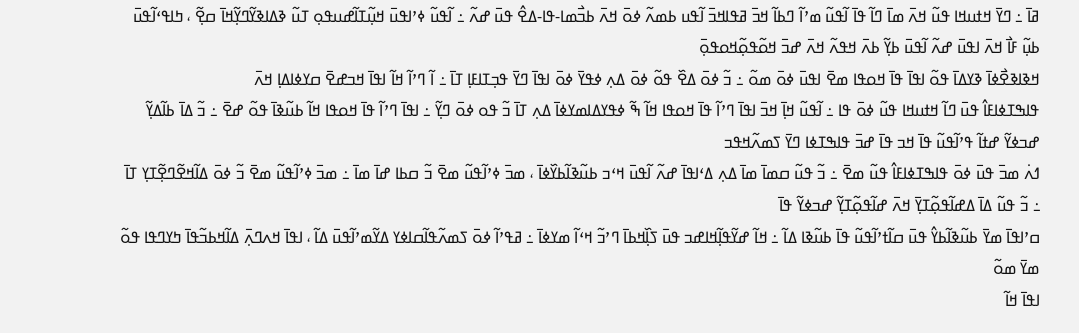ߥߊ߫ ߸ ߣߌ߫ ߞߙߎߞߊ ߟߎ߬ ߞߍ߫ ߘߊ߫ ߣߊ߬ ߟߊ߫ ߊ߬ߟߎ߬ ߘߴߊ߬ ߣߕߊ߬ ߞߏ߫ ߥߟߊߞߏ߫ ߊ߬ߟߎ ߕߘߍ߬ ߦߋ߫ ߞߍ߫ ߕߏ߯ߘߊ-ߟߊ-ߡߐ߮ ߟߎ߫ ߝߍ߬ ߸ ߊ߬ߟߎ߬ ߦߴߊߟߎ߫ ߞߎ߲߬ߠߊ߬ߝߎߟߋ߲ ߠߎ߬ ߢߡߊߢߌ߬ߣߌ߲߬ߞߊ߫ ߛߐ߲߬ ، ߤߊߟߵߊ߬ߟߎ߫ ߕߎ߲߬ ߓߊ߯ ߞߍ߫ ߊߟߎ߫ ߝߍ߬ ߊ߬ߟߎ߫ ߕߌ߲߬ ߕߍ߫ ߞߟߍ߬ ߞߍ߫ ߝߏ߫ ߞߋ߬ߟߋ߲߬ߞߋߟߋ߲߫
ߞߢߊߢߐ߯ߦߊ߫ ߢߌߡߊ߫ ߟߋ߬ ߊߟߊ߫ ߟߊ߫ ߞߋߟߊ ߘߐ߫ ߊߟߎ߫ ߦߋ߫ ߘߋ߬ ߸ ߏ߬ ߦߋ߫ ߡߐ߰ ߟߋ߬ ߦߋ߫ ߡߍ߲ ߦߟߌ߫ ߦߋ߫ ߊߟߊ߫ ߣߌ߫ ߟߏ߲ߠߊߓߊ߲ ߠߊ߫ ߸ ߊ߬ ߣߴߊ߬ ߞߊ߬ ߊߟߊ߫ ߞߏߝߐ߫ ߛߌߦߊߡߊ߲ ߞߍ߫
ߟߊߒߠߦߊߓߊ߮ ߟߎ߫ ߣߊ߬ ߞߙߎߞߊ ߟߎ߬ ߦߋ߫ ߟߊ ߸ ߊ߬ߟߎ߬ ߞߊ߲߫ ߞߏ߫ ߊߟߊ߫ ߣߴߊ߬ ߟߊ߫ ߞߋߟߊ ߞߊ߬ ߒ߬ ߦߟߌߡߊߘߌߦߊ߫ ߡߍ߲ ߠߊ߫ ߏ߬ ߟߋ ߦߋ߫ ߣߌ߲߬ ߸ ߊߟߊ߫ ߣߴߊ߬ ߟߊ߫ ߞߋߟߊ ߞߊ߬ ߕߎ߬ߢߊ߫ ߟߋ߬ ߝߐ߫ ߸ ߏ߬ ߡߊ߫ ߕߊ߬ߡߌ߲߬ ߝߏߦߌ߬ ߝߙߊ߬ ߟߴߊ߬ߟߎ߬ ߟߊ߫ ߞߏ ߟߊ߫ ߝߏ߫ ߟߊߒߠߦߊ ߣߌ߫ ߖߘߍ߬ߞߟߏ
ߗߍ߭ ߘߏ߫ ߟߎ߫ ߦߋ߫ ߟߊߒߠߦߊߓߊ߮ ߟߎ߬ ߘߐ߫ ߸ ߏ߬ ߟߎ߬ ߛߘߊ߫ ߘߊ߫ ߡߍ߲ ߡߵߊߟߊ߫ ߝߍ߬ ߊ߬ߟߎ߫ ߞߵߏ ߕߎ߬ߢߊ߬ߕߌ߰ߦߊ߫ ، ߘߏ߫ ߦߴߊ߬ߟߎ߬ ߘߐ߫ ߏ߬ ߛߕߊ ߝߊ߫ ߘߊ߫ ߸ ߘߏ߫ ߦߴߊ߬ߟߎ߬ ߘߐ߫ ߏ߬ ߦߋ߫ ߡߊ߬ߞߐ߬ߣߐ߲߬ߠߌ߲ ߠߊ߫ ߸ ߏ߬ ߟߎ߬ ߡߊ߫ ߡߝߊ߬ߟߋ߲߬ߠߌ߲߫ ߞߍ߫ ߝߊ߬ߟߋ߲߬ߠߌ߲߬ ߝߏߦߌ߬ ߟߊ߫
ߛߴߊߟߊ߫ ߘߌ߫ ߕߎ߬ߢߊ߬ߕߌ߮ ߟߎ߫ ߛߊ߬ߙߴߊ߬ߟߎ߬ ߟߊ߫ ߕߎ߬ߢߊ ߡߊ߬ ߸ ߞߊ߬ ߝߌ߬ߟߊ߲߬ߞߊߝߏ ߟߎ߫ ߖߊ߲߰ߞߕߊ߫ ߣߴߏ߬ ߞߵߊ߬ ߘߌߦߊ߫ ߸ ߥߟߴߊ߬ ߦߋ߫ ߖߘߍ߬ߟߊ߬ߛߊߦߌ ߡߌ߬ߘߴߊ߬ߟߎ߫ ߡߊ߬ ، ߊߟߊ߫ ߞߍߣߍ߲߫ ߡߊ߬ߞߕߏ߬ߟߊ߫ ߤߌߣߟߊ ߟߋ߬ ߘߌ߫ ߘߋ߬
ߊߟߊ߫ ߞߊ߬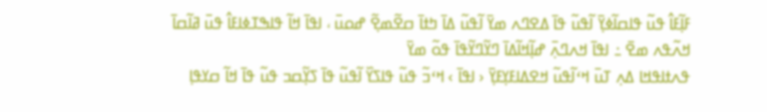ߓߊ߲߬ߓߊ߮ ߟߎ߬ ߟߊߛߊ߬ߦߌ߲߫ ߊ߬ߟߎ߬ ߟߊ߫ ߡߐߣߍ ߘߌ߫ ߊ߬ߟߎ߬ ߡߊ߫ ߤߙߊ߫ ߛߐ߬ߘߐ߲߬ ߝߋߎ߫ ، ߊߟߊ߫ ߞߊ߬ ߟߊߒߠߦߊߓߊ߮ ߟߎ߫ ߥߊ߬ߛߊ߫ ߞߍ߬ߟߍ ߘߐ߫ ߸ ߊߟߊ߫ ߞߍߣߍ߲߫ ߝߊ߲߬ߞߊ߬ߡߊ߫ ߣߌ߬ߣߌ߬ߟߊ߫ ߟߋ߬ ߘߌ߫
ߟߍߙߊߟߞߊ ߡߍ߲ ߠߎ߫ ߞߵߊ߬ߟߎ߬ ߞߐߡߊߓߌ߲ߓߌ߲߫ ‹ ߊߟߊ߫ › ߞߵߏ߬ ߟߎ߬ ߟߊߖߌ߰ ߊ߬ߟߎ߬ ߟߊ߫ ߖߌ߲߬ߛߏ ߟߎ߬ ߟߊ߫ ߞߊ߬ ߛߌߟߊ߲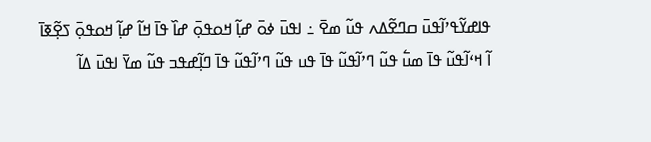ߟߊߝߌ߬ߟߴߊ߬ߟߎ߫ ߛߣߐ߬ߡߍ ߟߎ߬ ߘߐ߫ ߸ ߊߟߎ߫ ߦߋ߫ ߝߊ߲߬ ߞߋߟߋ߲߫ ߝߊ߰ ߟߊ߫ ߞߊ߬ ߝߊ߲߬ ߞߋߟߋ߲߫ ߖߐ߲߬ߧߊ߫
ߊ߬ ߞߵߊ߬ߟߎ߬ ߟߊ߫ ߘߎ߱ ߟߎ߬ ߣߴߊ߬ߟߎ߬ ߟߊ߫ ߟߎ ߟߎ߬ ߣߴߊ߬ߟߎ߬ ߟߊ߫ ߣߊ߲߬ߝߟߏ ߟߎ߬ ߘߌ߫ ߊߟߎ߫ ߡߊ߬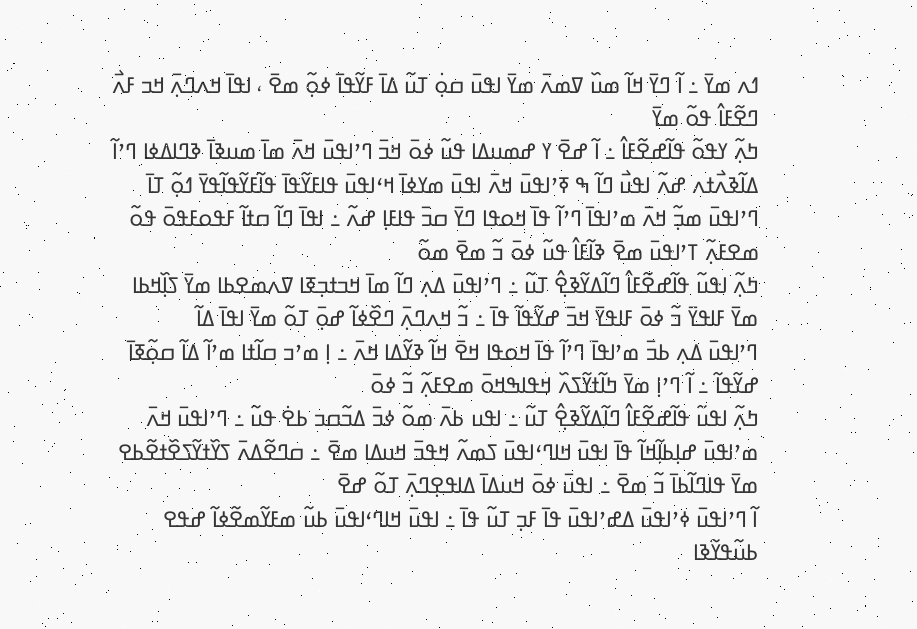ߗߍ ߘߌ߫ ߸ ߊ߬ ߣߌ߫ ߞߊ߬ ߘߎ߰ ߜߘߍ߫ ߘߌ߫ ߊߟߎ߫ ߛߋ߲߭ ߠߎ߬ ߡߊ߫ ߓߌ߬ߟߊ߫ ߦߋ߲߬ ߘߐ߫ ، ߊߟߊ߫ ߞߍߣߍ߲߫ ߞߏ ߓߍ߯ ߣߐ߬ߓߊ߮ ߟߋ߬ ߘߌ߫
ߤߍ߲߬ ߌߟߋ߬ ߟߊ߬ߝߐ߬ߓߊ߮ ߸ ߊ߬ ߝߐ߫ ߌ ߝߘߎߡߊ ߟߎ߬ ߦߋ߫ ߞߏ߫ ߣߴߊߟߎ߫ ߞߍ߫ ߘߊ߫ ߘߎߢߊ߫ ߢߣߊߡߦߊ ߣߴߊ߬ ߡߊ߬ߢߍ߯ߙߍ ߝߍ߬ ߊߟߎ߯ ߣߊ߬ ߒ ߧߴߊߟߎ߫ ߞߍ߫ ߊߟߎ߫ ߘߌߦߊ߫ ߞߵߊߟߎ߫ ߟߊߓߌ߬ߟߊ߫ ߟߊ߬ߓߌ߬ߟߊ߬ߟߌ߫ ߗߋ߲߬ ߠߊ߫
ߣߴߊߟߎ߫ ߘߏ߲߬ ߞߍ߫ ߘߴߊߟߊ߫ ߣߴߊ߬ ߟߊ߫ ߞߋߟߊ ߣߌ߫ ߛߏ߫ ߟߊߓߊ߲ ߝߍ߬ ߸ ߊߟߊ߫ ߣߊ߬ ߛߙߊ߬ ߓߟߋߓߟߋ߫ ߟߋ߬ ߘߐߓߍ߲߬ ߠߴߊߟߎ߫ ߘߐ߫ ߢߊ߬ߓߊ߮ ߟߎ߬ ߦߋ߫ ߏ߬ ߘߐ߫ ߘߋ߬
ߤߍ߲߬ ߊߟߎ߬ ߟߊ߬ߝߐ߬ߓߊ߮ ߣߊ߬ߡߌ߬ߢߐ߲߮ ߠߎ߬ ߸ ߣߴߊߟߎ߫ ߡߍ߲ ߣߊ߬ ߘߊ߫ ߞߏߙߏ߲ߧߊ ߜߍߘߐߕߊ ߘߌ߫ ߖߊ߲߰ߞߕߊ ߘߌ߫ ߓߊߟߌ߫ ߏ߬ ߦߋ߫ ߓߊߟߌ߫ ߞߏ߫ ߝߌ߬ߟߊ߬ ߟߊ߫ ߸ ߏ߬ ߞߍߣߍ߲߫ ߣߐ߰ߦߊ߬ ߝߋ߲߫ ߠߋ߬ ߘߌ߫ ߊߟߊ߫ ߡߊ߬
ߣߴߊߟߎ߫ ߡߍ߲ ߕߏ߫ ߘߴߊߟߊ߫ ߣߴߊ߬ ߟߊ߫ ߞߋߟߊ ߞߐ߫ ߞߊ߬ ߢߌ߬ߡߊ ߞߍ߫ ߸ ߊ߲ ߘߴߏ ߛߊ߬ߙߊ ߘߴߊ߬ ߡߊ߬ ߛߋ߲߬ߧߊ߫ ߝߌ߬ߟߊ߬ ߸ ߊ߬ ߣߴߊ߲ ߘߌ߫ ߤߊ߬ߙߌ߬ߖߍ߰ ߞߟߊߒߞߋ߫ ߘߐߓߍ߲߬ ߏ߬ ߦߋ߫
ߤߍ߲߬ ߊߟߎ߬ ߟߊ߬ߝߐ߬ߓߊ߮ ߣߊ߬ߡߌ߬ߢߐ߲߮ ߠߎ߬ ߸ ߊߟߎ ߕߍ߫ ߘߋ߬ ߦߏ߫ ߡߏ߬ߛߏ ߕߐ߭ ߟߎ߬ ߸ ߣߴߊߟߎ߫ ߞߍ߫ ߘߴߊߟߎ߫ ߝߊ߲ߕߊ߲߬ߞߊ߬ ߟߊ߫ ߊߟߎ߫ ߞߊߣߵߊߟߎ߫ ߖߘߍ߬ ߞߟߏ߫ ߞߎߡߊ ߘߐ߫ ߸ ߛߣߐ߬ߡߍ߫ ߖߌ߰ߙߌ߬ߖߐ߰ߙߐ߬ߕߐ ߘߌ߫ ߟߊߣߊ߬ߕߊ߫ ߏ߬ ߘߐ߫ ߸ ߊߟߎ߫ ߦߋ߫ ߞߎߡߊ߫ ߡߊߟߐ߲ߣߍ߲߫ ߠߋ߬ ߝߐ߫
ߊ߬ ߣߴߊߟߎ߫ ߦߴߊߟߎ߫ ߡߝߴߊߟߎ߫ ߟߊ߫ ߓߏ߲ ߠߎ߬ ߟߊ߫ ߸ ߊߟߎ߫ ߞߊߣߵߊߟߎ߫ ߕߎ߬ ߘߓߌ߬ߘߐ߬ߦߊ߬ ߝߟߐ ߕߎ߬ߟߌ߬ߢߊ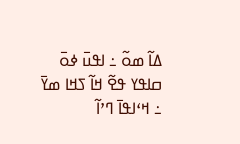ߡߊ߬ ߘߋ߬ ߸ ߊߟߎ߫ ߦߋ߫ ߛߊߟߌ ߟߐ߬ ߞߊ߬ ߖߞߊ ߘߌ߫ ߸ ߞߵߊߟߊ߫ ߣߴߊ߬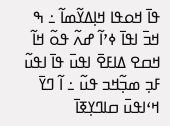ߟߊ߫ ߞߋߟߊ ߞߊ߲ߡߌ߬ߘߊ߬ ߸ ߒ ߞߏ߫ ߊߟߊ߫ ߦߴߊ߬ ߝߍ߬ ߟߋ߬ ߞߊ߬ ߞߛߐ ߡߊߓߐ߫ ߊߟߎ߫ ߟߊ߫ ߊߟߎ߬ ߓߏ߲ ߘߏ߲߬ߞߏ ߟߎ߬ ߸ ߊ߬ ߣߌ߫ ߞߵߊߟߎ߫ ߛߊߣߌ߲ߧߊ߫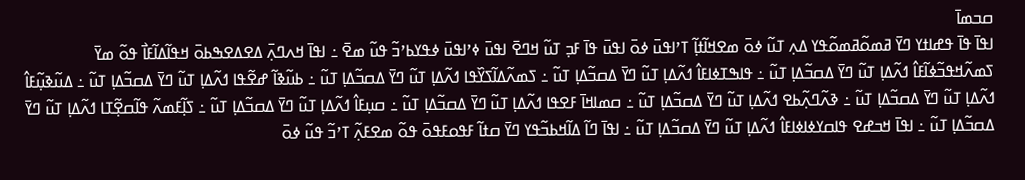ߛߏߘߊ߫
ߊߟߊ߫ ߟߊ߫ ߟߝߊߙߌ ߣߌ߫ ߥߘߋ߬ߥߘߋ߬ߟߌ ߡߍ߲ ߠߎ߬ ߦߋ߫ ߘߐߞߊ߬ߙߊ߲߬ ߠߴߊߟߎ߫ ߦߋ߫ ߊߟߎ߫ ߟߊ߫ ߓߏ߲ ߠߎ߬ ߞߣߐ߫ ߊߟߎ߫ ߦߴߊߟߎ߫ ߦߟߌߕߴߏ߬ ߟߎ߬ ߘߐ߫ ߸ ߊߟߊ߫ ߞߍߣߍ߲߫ ߡߐߡߐߒߕߋ߫ ߞߟߊ߬ߡߊ߬ߓߊ߯ ߟߋ߬ ߘߌ߫
ߖߘߍ߬ߞߟߏ߬ߦߊ߬ߓߊ߮ ߗߍ߬ߡߊ߲ ߠߎ߬ ߣߌ߫ ߡߛߏ߬ߡߊ߲ ߠߎ߬ ߸ ߟߊߒߠߦߊߓߊ߮ ߗߍ߬ߡߊ߲ ߠߎ߬ ߣߌ߫ ߡߛߏ߬ߡߊ߲ ߠߎ߬ ߸ ߖߘߍ߬ߡߊ߬ߖߌ߰ߟߊ ߗߍ߬ߡߊ߲ ߠߎ߬ ߣߌ߫ ߡߛߏ߬ߡߊ߲ ߠߎ߬ ߸ ߕߎ߬ߢߊ߬ ߝߐ߬ߟߊ ߗߍ߬ߡߊ߲ ߠߎ߬ ߣߌ߫ ߡߛߏ߬ߡߊ߲ ߠߎ߬ ߸ ߡߎ߬ߢߎ߲߬ߓߊ߮ ߗߍ߬ߡߊ߲ ߠߎ߬ ߣߌ߫ ߡߛߏ߬ߡߊ߲ ߠߎ߬ ߸ ߢߍ߬ߣߍ߲߬ߕߐ ߗߍ߬ߡߊ߲ ߠߎ߬ ߣߌ߫ ߡߛߏ߬ߡߊ߲ ߠߎ߬ ߸ ߛߘߊߞߊ߫ ߓߐߟߊ ߗߍ߬ߡߊ߲ ߠߎ߬ ߣߌ߫ ߡߛߏ߬ߡߊ߲ ߠߎ߬ ߸ ߛߎ߲ߓߊ߮ ߗߍ߬ߡߊ߲ ߠߎ߬ ߣߌ߫ ߡߛߏ߬ߡߊ߲ ߠߎ߬ ߸ ߖߊ߲߬ߓߘߍ߬ ߟߊ߬ߛߐ߲߬ߠߊ ߗߍ߬ߡߊ߲ ߠߎ߬ ߣߌ߫ ߡߛߏ߬ߡߊ߲ ߠߎ߬ ߸ ߊߟߊ߫ ߞߏߝߐ ߟߊߛߌߦߊߦߊߓߊ߮ ߗߍ߬ߡߊ߲ ߠߎ߬ ߣߌ߫ ߡߛߏ߬ߡߊ߲ ߠߎ߬ ߸ ߊߟߊ߫ ߣߊ߬ ߡߊ߬ߞߕߏ߬ߟߌ ߣߌ߫ ߛߙߊ߬ ߓߟߋߓߟߋ߫ ߟߋ߬ ߘߐߓߍ߲߬ ߠߴߏ߬ ߟߎ߬ ߦߋ߫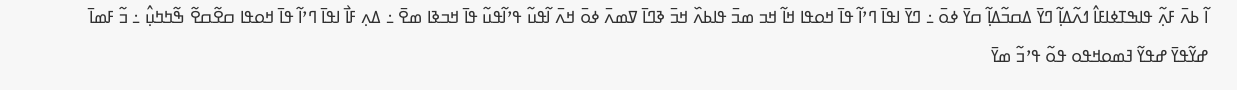ߊ߬ ߕߍ߫ ߓߍ߲߬ ߟߊߒߠߦߊߓߊ߮ ߗߍ߬ߡߊ߲߬ ߣߌ߫ ߡߛߏ߬ߡߊ߲߬ ߛߌ߫ ߦߋ߫ ߸ ߣߌ߫ ߊߟߊ߫ ߣߴߊ߬ ߟߊ߫ ߞߋߟߊ ߞߊ߬ ߞߏ ߘߏ߫ ߟߊߕߍ߰ ߞߏ߫ ߢߣߊ߫ ߜߘߍ߫ ߦߋ߫ ߞߍ߫ ߊ߬ߟߎ߬ ߟߴߊ߬ߟߎ߬ ߟߊ߫ ߞߏߢߊ ߘߐ߫ ߸ ߡߍ߲ ߓߊ߯ ߊߟߊ߫ ߣߴߊ߬ ߟߊ߫ ߞߋߟߊ ߛߐ߬ߛߐ߬ ߒ߬ߤߤߎ߲߮ ߸ ߏ߬ ߓߘߊ߫ ߝߌ߬ߟߌ߫ ߝߟߌ߬ ߔߘߋߞߟߋ ߟߋ߬ ߟߴߏ߬ ߘߌ߫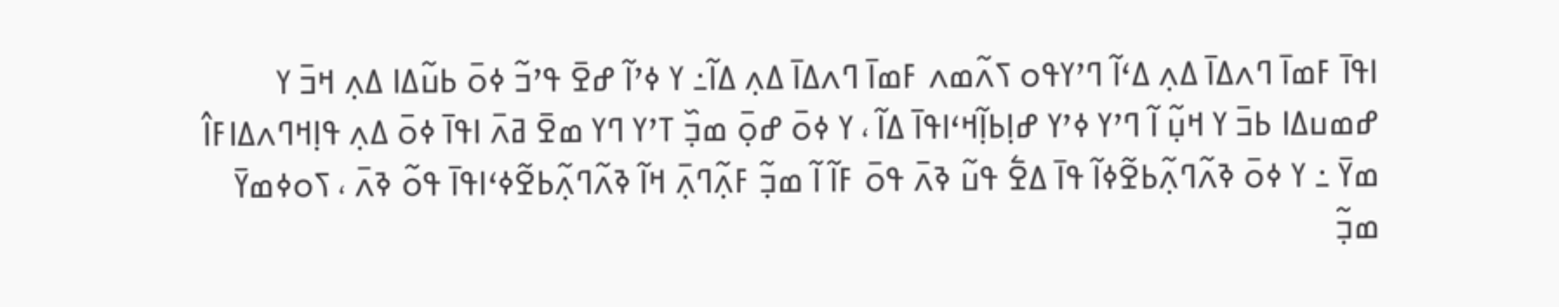ߊߟߊ߫ ߓߘߊ߫ ߣߍߡߊ߫ ߡߍ߲ ߡߵߊ߬ ߣߴߌߟߋ ߖߍ߬ߘߍ ߓߘߊ߫ ߣߍߡߊ߫ ߡߍ߲ ߡߊ߬߸ ߌ ߦߴߊ߬ ߝߐ߫ ߟߴߏ߬ ߦߋ߫ ߕߎ߬ߡߊ ߡߍ߲ ߞߏ߫ ߌ ߝߘߎߡߊ ߕߏ߫ ߌ ߞߎ߲߬ ߊ߬ ߣߴߌ ߦߴߌ ߝߊ߲ߕߊ߲߬ߞߵߊߟߊ߫ ߡߊ߬ ، ߌ ߦߋ߫ ߝߋ߲߫ ߘߏ߲߰ ߠߴߌ ߣߌ ߘߐ߫ ߥߍ߫ ߊߟߊ߫ ߦߋ߫ ߡߍ߲ ߟߊ߲ߞߣߍߡߊߓߊ߮ ߘߌ߫ ߸ ߌ ߦߋ߫ ߢߍ߬ߣߍ߲߬ߕߐ߬ߦߊ߬ ߟߊ߫ ߡߐ߱ ߟߎ߬ ߢߍ߫ ߟߋ߫ ߓߊ߬ ߊ߬ ߘߏ߲߬ ߓߍ߲߬ߣߍ߲߫ ߞߊ߬ ߢߍ߬ߣߍ߲߬ߕߐ߬ߦߵߊߟߊ߫ ߟߋ߬ ߢߍ߫ ، ߖߋߦߘߌ߫ ߘߏ߲߬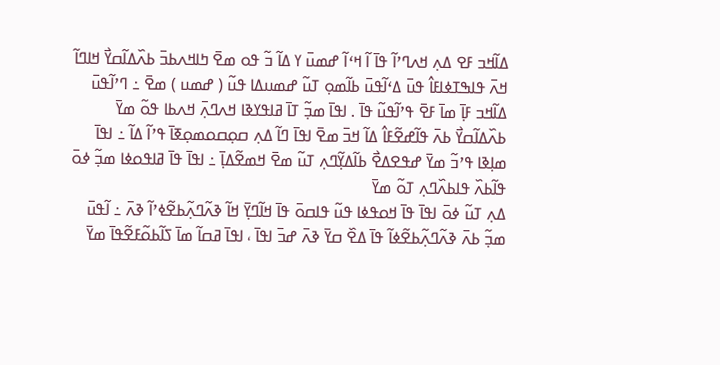ߡߊ߬ߞߏ ߓߐ ߡߍ߲ ߞߍߣߴߊ߬ ߟߊ߫ ߊ߬ ߞߵߊ߬ ߝߘߎ߫ ߌ ߡߊ߬ ߏ߬ ߟߋ ߘߐ߫ ߤߊߞߍߕߏ߫ ߕߍ߰ߡߊ߬ߛߌ߯ ߞߊߣߊ߬ ߞߍ߫ ߟߊߒߠߦߊߓߊ߮ ߟߎ߫ ߡߵߊ߬ߟߎ߫ ߕߊ߬ߘߋ߲ ߠߎ߬ ߝߘߎߡߊ ߟߎ߬ ( ߝߘߎ ) ߘߐ߫ ߸ ߣߴߊ߬ߟߎ߫ ߡߊ߬ߞߏ ߓߊ߲߫ ߘߊ߫ ߓߐ߫ ߟߴߊ߬ߟߎ߬ ߟߊ߫ . ߊߟߊ߫ ߘߏ߲߬ ߠߊ߫ ߥߊߟߌߢߊ ߞߍߣߍ߲߫ ߞߍߕߊ ߟߋ߬ ߘߌ߫
ߕߍ߰ߡߊ߬ߛߌ߯ ߕߍ߫ ߟߊ߬ߝߐ߬ߓߊ߮ ߡߊ߬ ߞߏ߫ ߘߐ߫ ߊߟߊ߫ ߣߊ߬ ߡߍ߲ ߛߋ߲ߛߋߘߋ߲ߧߊ߫ ߟߴߊ߬ ߡߊ߬ ߸ ߊߟߊ߫ ߘߊ߲ߢߊ ߟߴߏ߬ ߘߌ߫ ߝߟߐߡߐ߯ ߕߊ߬ߡߌ߲߬ߣߍ߲ ߠߎ߬ ߘߐ߫ ߞߘߐ߬ߡߊ߲߫ ߸ ߊߟߊ߫ ߟߊ߫ ߥߊߟߋߦߊ ߘߏ߲߬ ߦߋ߫ ߟߊ߬ߕߍ߰ ߟߊߕߍ߰ߣߍ߲ ߠߋ߬ ߘߌ߫
ߡߍ߲ ߠߎ߬ ߦߋ߫ ߊߟߊ߫ ߟߊ߫ ߞߋߟߦߊ ߟߎ߬ ߟߊߛߋ߫ ߟߊ߫ ߞߊ߬ߣߌ߲߫ ߞߊ߬ ߢߍ߬ߣߍ߲߬ߕߐ߬ߦߴߊ߬ ߢߍ߫ ߸ ߊ߬ߟߎ߫ ߘߏ߲߬ ߕߍ߫ ߢߍ߬ߣߍ߲߬ߕߐ߬ߦߊ߬ ߟߊ߫ ߡߐ߰ ߛߌ߫ ߢߍ߫ ߝߏ߫ ߊߟߊ߫ ، ߊߟߊ߫ ߥߛߊ߬ ߘߊ߫ ߖߊ߬ߕߋ߬ߓߐ߬ߟߊ߫ ߘߌ߫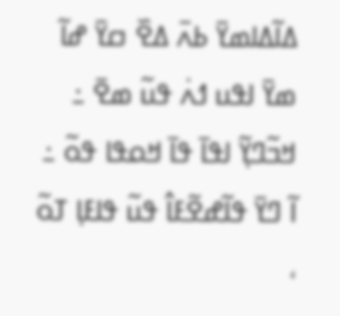ߡߊ߬ߡߊߘߌ߫ ߕߍ߫ ߡߐ߰ ߛߌ߫ ߝߊ߬ ߘߌ߫ ߊߟߎ ߗߍ߭ ߟߎ߬ ߘߐ߫ ߸ ߞߏ߬ߣߌ߲߬ ߊߟߊ߫ ߟߊ߫ ߞߋߟߊ ߟߋ߬ ߸ ߊ߬ ߣߌ߫ ߟߊ߬ߝߐ߬ߓߊ߮ ߟߎ߬ ߟߊߓߊ߲ ߠߋ߬ ،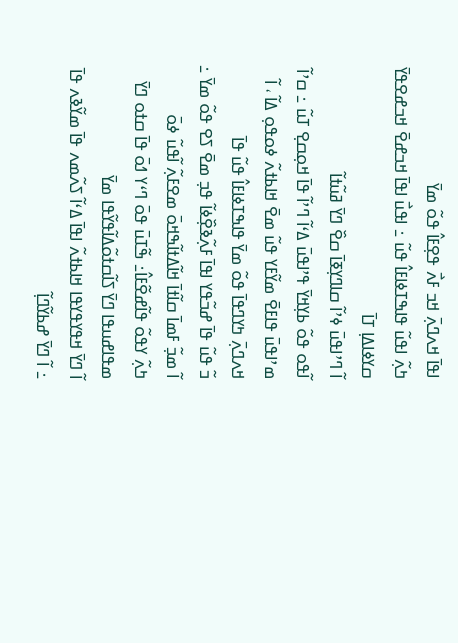ߊߟߊ߫ ߞߍߣߍ߲߫ ߞߏ ߓߍ߯ ߟߐ߲ߓߊ߮ ߟߋ߬ ߘߌ߫
ߤߍ߲߬ ߊߟߎ߬ ߟߊߒߠߦߊߓߊ߮ ߟߎ߬ ߸ ߊߟߎ߯ ߊߟߊ߫ ߞߏߝߐ߫ ߞߏߝߐߟߌ߫ ߛߌߦߊߡߊ߲ ߠߊ߫
ߊ߬ ߣߴߊߟߎ߫ ߦߴߊ߬ ߛߊߣߌ߲ߧߊ߫ ߛߐ߰ ߣߌ߫ ߥߎ߬ߙߊ߬
ߊ߬ߟߋ ߟߋ߬ ߕߌ߲ߞߌ߫ ߟߴߊߟߎ߫ ߡߵߊ߬ ߣߴߊ߬ ߟߊ߫ ߞߋ߲ߛߐ߲ ߠߎ߬ ߸ ߛߴߊ߬ ߘߴߊߟߎ߫ ߟߊߓߐ߫ ߘߌ߬ߓߌ ߟߎ߬ ߘߐ߫ ߞߊߕߙߍ߬ ߦߋߟߋ߲ ߡߊ߬ ، ߊ߬ ߞߍߣߍ߲߫ ߤߌߣߟߊ߫ ߟߋ߬ ߘߌ߫ ߟߊߒߠߦߊߓߊ߮ ߟߎ߬ ߟߊ߫
ߏ߬ ߟߎ߬ ߟߊ߫ ߝߏ߬ߟߌ ߊߟߊ߫ ߓߍ߲߬ߢߐ߲߰ߦߊ߬ ߟߏ߲ ߘߐ߫ ߖߐ ߟߋ߬ ߘߌ߫ ߸ ߊ߬ ߘߏ߲߬ ߓߘߊ߫ ߛߊ߬ߙߊ߫ ߞߊ߬ߡߙߊ߬ߒߞߋ߫ ߘߐߓߍ߲߬ ߊ߬ߟߎ߬ ߦߋ߫
ߤߍ߲߬ ߌߟߋ߬ ߟߊ߬ߝߐ߬ߓߊ߮߸ ߒ߬ߠߎ߫ ߟߋ߫ ߣߵߌ ߗߋ߫ ߟߊ߫ ߛߙߋ ߣߌ߫ ߘߟߊߝߎߟߊ ߣߌ߫ ߖߊ߬ߛߙߋ߬ߡߊ߬ߟߌ߬ߟߊ ߘߌ߫
ߊ߬ ߣߌ߫ ߞߟߌߟߌߟߊ ߞߊߕߙߍ߬ ߊߟߊ߫ ߡߵߊ߬ ߖߍ߬ߘߍ ߟߊ߫ ߘߌ߬ߢߍ ߟߊ߫ ߸ ߊ߬ ߣߌ߫ ߝߕߌ߬ߣߊ߲߬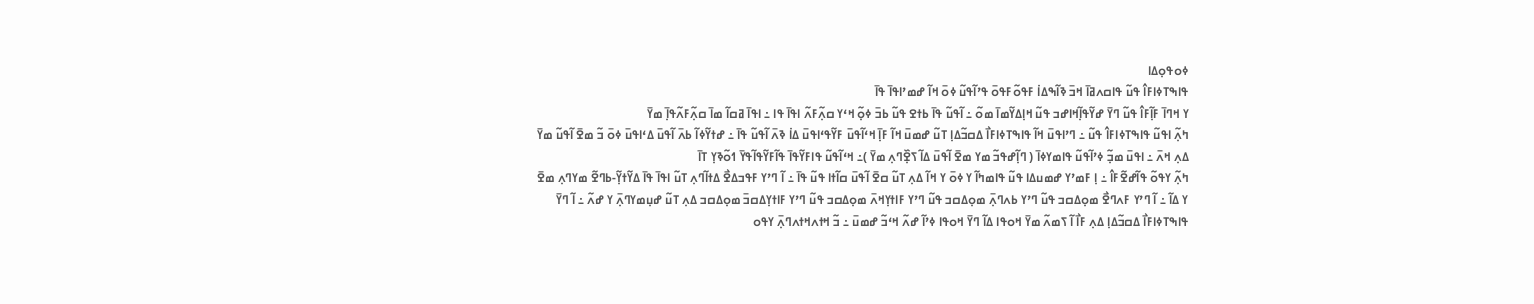ߦߋߟߋ߲ߡߊ
ߟߊߒߠߦߊߓߊ߮ ߟߎ߬ ߟߊߛߍߥߊ߫ ߞߏ߫ ߢߊ߬ߒߡߊ߭ ߓߟߋ߬ߓߟߋ߫ ߟߴߊ߬ߟߎ߬ ߦߋ߫ ߞߊ߬ ߝߘߴߊߟߊ߫ ߟߊ߫
ߌ ߞߣߊ߫ ߓߊ߲߬ߓߊ߮ ߟߎ߬ ߣߌ߫ ߝߌ߬ߟߊ߲߬ߞߊߝߏ ߟߎ߬ ߞߊ߲ߡߌ߬ߘߊ߫ ߘߋ߬ ߸ ߊ߬ߟߎ߬ ߟߊ߫ ߕߙߐ ߟߎ߬ ߕߏ߫ ߦߋ߲߬ ߞߵߌ ߛߍ߲߬ߓߍ߬ ߊߟߊ߫ ߟߊ ߸ ߊߟߊ߫ ߥߛߊ߬ ߘߊ߫ ߛߍ߲߬ߓߍ߬ߟߊ߲߫ ߘߌ߫
ߤߍ߲߬ ߊߟߎ߬ ߟߊߒߠߦߊߓߊ߮ ߟߎ߬ ߸ ߣߴߊߟߎ߫ ߞߊ߬ ߟߊߒߠߦߊߓߊ߯ ߡߛߏ߬ߡߊ߲ ߠߎ߬ ߝߘߎ߫ ߞߊ߬ ߓߊ߲߫ ߞߵߊ߬ߟߎ߫ ߓߌ߬ߟߵߊߟߎ߫ ߡߊ߭ ߢߍ߫ ߊ߬ߟߎ߬ ߟߊ߫ ߸ ߝߙߌ߬ߦߊ߬ ߕߍ߫ ߊ߬ߟߎ߫ ߡߵߊߟߎ߫ ߦߋ߫ ߏ߬ ߘߐ߫ ߊ߬ߟߎ߬ ߘߌ߫ ߡߍ߲ ߞߍ߫ ߸ ߊߟߎ߫ ߘߏ߲߬ ߦߴߊ߬ߟߎ߬ ߟߊߘߌߦߊ߫ ( ߣߊ߲߬ߝߟߏ߬ ߘߌ ߘߐ߫ ߊ߬ߟߎ߫ ߡߊ߬ ߖߐ߲߰ߣߍ߲ ߘߌ߫ )߸ ߞߵߊ߬ߟߎ߬ ߟߊߓߌ߬ߟߊ߫ ߟߊ߬ߓߌ߬ߟߊ߬ߟߌ߫ ߗߋ߬ߢߌ߲ ߠߊ߫
ߤߍ߲߬ ߌߟߋ߬ ߟߊ߬ߝߐ߬ߓߊ߮ ߸ ߊ߲ ߓߘߴߌ ߝߘߎߡߊ ߟߎ߬ ߟߊߘߤߊ߬ ߌ ߦߋ߫ ߌ ߞߊ߬ ߡߍ߲ ߠߎ߬ ߛߐ߫ ߊ߬ߟߎ߫ ߛߊ߬ߙߊ ߟߎ߬ ߟߊ߫ ߸ ߊ߬ ߣߴߌ ߓߟߏߡߐ߯ ߡߙߊ߬ߣߍ߲ ߠߎ߬ ߊߟߊ߫ ߟߊ߫ ߡߌ߬ߙߌ߲߬-ߕߣߐ߬ ߘߌߣߍ߲ ߘߐ߫ ߌ ߡߊ߬ ߸ ߊ߬ ߣߴߌ ߓߍߣߐ߯ ߘߋ߲ߡߛߏ ߟߎ߬ ߣߴߌ ߕߍߣߍ߲߫ ߘߋ߲ߡߛߏ ߟߎ߬ ߣߴߌ ߓߊߙߌ߲ߞߍ߫ ߘߋ߲ߡߛߏ ߟߎ߬ ߣߴߌ ߓߊߙߌ߲ߡߛߏ߫ ߘߋ߲ߡߛߏ ߡߍ߲ ߠߎ߬ ߝߎ߲ߘߌߣߍ߲߫ ߌ ߝߍ߬ ߸ ߊ߬ ߣߌ߫ ߟߊߒߠߦߊߓߊ߯ ߡߛߏ߬ߡߊ߲ ߡߍ߲ ߓߊ߯ ߊ߬ ߖߘߍ߬ ߘߌ߫ ߞߋߟߊ ߡߊ߬ ߣߌ߫ ߞߋߟߊ ߦߴߊ߬ ߝߍ߬ ߞߵߏ߬ ߝߘߎ߫ ߸ ߏ߬ ߞߙߍߞߙߍߣߍ߲߫ ߌߟߋ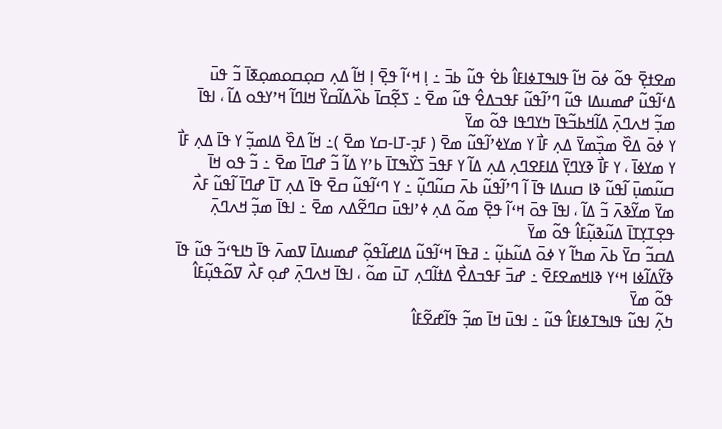ߘߐߙߐ߲߫ ߟߋ߬ ߦߋ߫ ߞߊ߬ ߟߊߒߠߦߊߓߊ߮ ߕߐ߭ ߟߎ߬ ߕߏ߫ ߸ ߊ߲ ߞߵߊ߬ ߟߐ߲߫ ߊ߲ ߞߊ߬ ߡߍ߲ ߛߋ߲ߛߋߘߋ߲ߧߊ߫ ߏ߬ ߟߎ߫ ߡߵߊ߬ߟߎ߬ ߝߘߎߡߊ ߟߎ߬ ߣߴߊ߬ߟߎ߬ ߓߟߏߡߐ߮ ߟߎ߬ ߘߐ߫ ߸ ߖߐ߲߬ߛߊ߫ ߕߍ߰ߡߊ߬ߛߌ߰ ߞߊߣߊ߬ ߞߴߌߟߋ ߡߊ߬ ، ߊߟߊ߫ ߘߏ߲߬ ߞߍߣߍ߲߫ ߡߊ߬ߞߕߏ߬ߟߊ߫ ߤߌߣߟߊ ߟߋ߬ ߘߌ߫
ߌ ߦߋ߫ ߡߐ߰ ߘߏ߲߰ߘߌ߫ ߡߍ߲ ߓߊ߯ ߌ ߘߌߦߴߊ߬ߟߎ߬ ߘߐ߫ ( ߓߏ߲-ߠߊ-ߛߌ ߘߐ߫ )߸ ߞߊ߬ ߡߐ߰ ߡߊߘߏ߲߬ ߌ ߟߊ߫ ߡߍ߲ ߓߊ߯ ߌ ߘߌߦߊ߫ ، ߌ ߓߊ߯ ߢߌߣߌ߲߫ ߡߊߓߐߣߍ߲ ߡߍ߲ ߡߊ߬ ߌ ߓߟߏ߫ ߖߌ߰ߒߠߊ߫ ߕߴߌ ߡߊ߬ ߏ߬ ߝߣߊ߫ ߘߐ߫ ߸ ߏ߬ ߟߋ ߞߊ߫ ߛߎ߬ߘߎ߲߫ ߊ߬ߟߎ߬ ߢߊ ߛߎߡߊ ߟߊ߫ ߊ߬ ߣߴߊ߬ߟߎ߬ ߕߍ߫ ߛߎ߬ߣߎ߲߬ ߸ ߌ ߣߵߊ߬ߟߎ߬ ߛߐ߫ ߟߊ߫ ߡߍ߲ ߠߊ߫ ߝߣߊ߫ ߊ߬ߟߎ߬ ߓߍ߯ ߘߌ߫ ߘߌ߬ߢߍ߫ ߏ߬ ߡߊ߬ ، ߊߟߊ߫ ߟߋ߫ ߞߵߊ߬ ߟߐ߲߫ ߘߋ߬ ߡߍ߲ ߦߴߊߟߎ߫ ߛߣߐ߬ߡߍ ߘߐ߫ ߸ ߊߟߊ߫ ߘߏ߲߬ ߞߍߣߍ߲߫ ߟߐ߲ߠߌ߲ߠߊ߫ ߡߎ߬ߢߎ߲߬ߓߊ߮ ߟߋ߬ ߘߌ߫
ߡߛߏ߬ ߛߌ߫ ߕߍ߫ ߘߤߊ߬ ߌ ߦߋ߫ ߡߎ߬ߕߎ߲߬ ߸ ߥߟߊ߫ ߞߵߊ߬ߟߎ߬ ߡߊߝߊ߬ߟߋ߲߬ ߝߘߎߡߊ߫ ߜߘߍ߫ ߟߊ߫ ߤߊߟߵߏ߬ ߟߎ߬ ߟߊ߫ ߢߌ߬ߡߊ߬ߦߊ ߞߵߌ ߢߊߞߘߐߓߐ߫ ߸ ߝߏ߫ ߓߟߏߡߐ߯ ߡߙߊ߬ߣߍ߲ ߠߎ߫ ߘߋ߬ ، ߊߟߊ߫ ߞߍߣߍ߲߫ ߝߋ߲ ߓߍ߯ ߜߋ߬ߟߎ߲߬ߓߊ߮ ߟߋ߬ ߘߌ߫
ߤߍ߲߬ ߊߟߎ߬ ߟߊߒߠߦߊߓߊ߮ ߟߎ߬ ߸ ߊߟߎ߫ ߞߊ߫ ߘߏ߲߬ ߟߊ߬ߝߐ߬ߓߊ߮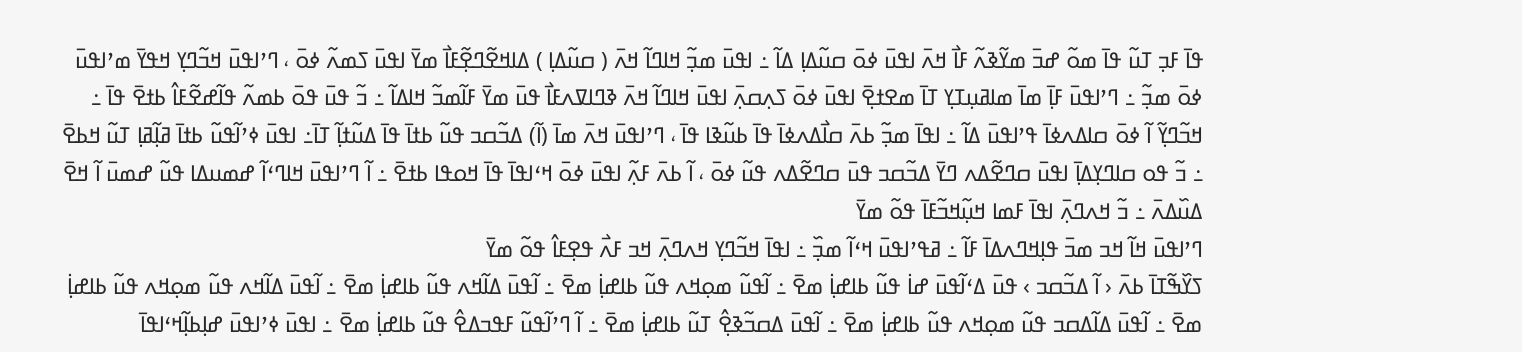ߟߊ߫ ߓߏ߲ ߠߎ߬ ߟߊ߫ ߘߋ߬ ߝߏ߫ ߘߌ߬ߢߍ߬ ߓߊ߯ ߞߍ߫ ߊߟߎ߫ ߦߋ߫ ߛߎ߬ߡߊ߲ ߡߊ߬ ߸ ߊߟߎ߫ ߘߏ߲߬ ߞߊߣߊ߬ ߞߍ߫ ( ߛߎ߬ߡߊ߲ ) ߡߊߞߐ߬ߣߐ߲߬ߓߊ߯ ߘߌ߫ ߊߟߎ߫ ߖߘߍ߬ ߦߋ߫ ، ߣߴߊߟߎ߫ ߞߏ߬ߣߌ߲ ߞߟߌ߫ ߘߴߊߟߎ߫ ߦߋ߫ ߘߏ߲߬ ߸ ߣߴߊߟߎ߫ ߓߊ߲߫ ߘߊ߫ ߘߊߥߎ߲ߠߌ߲ ߠߊ߫ ߘߐߙߐ߲߫ ߊߟߎ߫ ߦߋ߫ ߖߍ߲ߛߍ߲߫ ߊߟߎ߫ ߞߊߣߊ߬ ߞߍ߫ ߢߣߊߜߍߓߊ߯ ߟߎ߫ ߘߌ߫ ߓߊ߬ߘߏ߬ ߞߊߡߊ߬ ߸ ߏ߬ ߟߎ߫ ߟߋ߫ ߕߘߍ߬ ߟߊ߬ߝߐ߬ߓߊ߮ ߕߙߐ߫ ߟߊ߫ ߸ ߞߏ߬ߣߌ߲߬ ߊ߬ ߦߋ߫ ߛߊߡߍߦߊ߫ ߟߴߊߟߎ߫ ߡߊ߬ ߸ ߊߟߊ߫ ߘߏ߲߬ ߕߍ߫ ߛߊ߯ߡߍߦߊ߫ ߟߊ߫ ߕߎ߬ߢߊ ߟߊ߫ ، ߣߴߊߟߎ߫ ߞߍ߫ ߘߊ߫ (ߊ߬) ߡߏ߬ߛߏ ߟߎ߬ ߕߙߊ߫ ߟߊ߫ ߡߎ߬ߙߊ߲߬ ߠߊ߫߸ ߊߟߎ߫ ߦߴߊ߬ߟߎ߬ ߕߙߊ߫ ߥߊ߲߬ߥߊ߲ ߠߎ߬ ߞߕߐ߫ ߸ ߏ߬ ߟߋ ߛߊߣߌ߲ߡߊ߲߫ ߊߟߎ߫ ߛߣߐ߬ߡߍ ߣߌ߫ ߡߏ߬ߛߏ ߟߎ߫ ߛߣߐ߬ߡߍ ߟߎ߬ ߦߋ߫ ، ߊ߬ ߕߍ߫ ߓߍ߲߬ ߊߟߎ߫ ߦߋ߫ ߞߵߊߟߊ߫ ߟߊ߫ ߞߋߟߊ ߕߙߐ߫ ߸ ߊ߬ ߣߴߊߟߎ߫ ߞߊߣߵߊ߬ ߝߘߎߡߊ ߟߎ߬ ߝߘߎ߫ ߊ߬ ߞߐ߫ ߡߎ߰ߡߍ߫ ߸ ߏ߬ ߞߍߣߍ߲߫ ߊߟߊ߫ ߓߘߊ ߞߎ߲߬ߞߏ߬ߓߊ߫ ߟߋ߬ ߘߌ߫
ߣߴߊߟߎ߫ ߞߊ߬ ߞߏ ߘߏ߫ ߟߊ߲ߞߣߍߡߊ߫ ߓߊ߬ ߸ ߥߟߴߊߟߎ߫ ߞߵߊ߬ ߘߏ߲߰ ߸ ߊߟߊ߫ ߞߏ߬ߣߌ߲ ߞߍߣߍ߲߫ ߞߏ ߓߍ߯ ߟߐ߲ߓߊ߮ ߟߋ߬ ߘߌ߫
ߖߌ߰ߒ߬ߠߊ߫ ߕߍ߫ ‹ ߊ߬ ߡߏ߬ߛߏ › ߟߎ߫ ߡߵߊ߬ߟߎ߫ ߝߊ߭ ߟߎ߬ ߕߊߝߊ߲߭ ߘߐ߫ ߸ ߊ߬ߟߎ߬ ߘߋ߲ߞߍ ߟߎ߬ ߕߊߝߊ߲߭ ߘߐ߫ ߸ ߊ߬ߟߎ߫ ߡߊ߬ߞߍ ߟߎ߬ ߕߊߝߊ߲߭ ߘߐ߫ ߸ ߊ߬ߟߎ߫ ߡߊ߬ߞߍ ߟߎ߬ ߘߋ߲ߞߍ ߟߎ߬ ߕߊߝߊ߲߭ ߘߐ߫ ߸ ߊ߬ߟߎ߫ ߡߊ߬ߡߛߏ ߟߎ߬ ߘߋ߲ߞߍ ߟߎ߬ ߕߊߝߊ߲߭ ߘߐ߫ ߸ ߊ߬ߟߎ߫ ߡߛߏ߬ߢߐ߲߮ ߠߎ߬ ߕߊߝߊ߲߭ ߘߐ߫ ߸ ߊ߬ ߣߴߊ߬ߟߎ߬ ߓߟߏߡߐ߮ ߟߎ߬ ߕߊߝߊ߲߭ ߘߐ߫ ߸ ߊߟߎ߫ ߦߴߊߟߎ߫ ߝߊ߲ߕߊ߲߬ߞߵߊߟߊ߫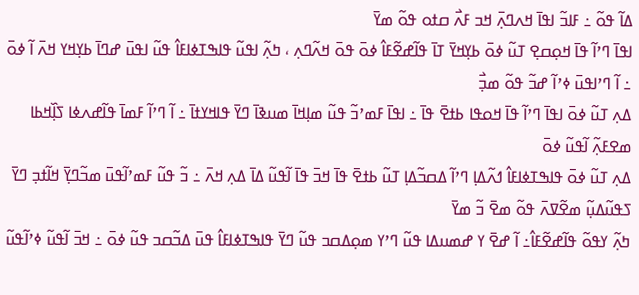ߡߊ߬ ߟߋ߬ ߸ ߓߊߏ߬ ߊߟߊ߫ ߞߍߣߍ߲߫ ߞߏ ߓߍ߯ ߛߙߋ ߟߋ߬ ߘߌ߫
ߊߟߊ߫ ߣߴߊ߬ ߟߊ߫ ߞߋ߲ߛߐ߲ ߠߎ߬ ߦߋ߫ ߕߌ߲ߞߌ߫ ߠߊ߫ ߟߊ߬ߝߐ߬ߓߊ߮ ߦߋ߫ ߟߋ߫ ߞߍ߬ߣߍ߲ ، ߤߍ߲߬ ߊߟߎ߬ ߟߊߒߠߦߊߓߊ߮ ߟߎ߬ ߊߟߎ߫ ߝߣߊ߫ ߕߌ߲ߞߌ ߞߍ߫ ߊ߬ ߦߋ߫ ߸ ߊ߬ ߣߴߊߟߎ߫ ߦߴߊ߬ ߝߏ߬ ߟߋ߬ ߘߏ߲߯
ߡߍ߲ ߠߎ߬ ߦߋ߫ ߊߟߊ߫ ߣߴߊ߬ ߟߊ߫ ߞߋߟߊ ߕߙߐ߫ ߟߊ߫ ߸ ߊߟߊ߫ ߓߘߴߏ߬ ߟߎ߬ ߘߊ߲ߞߊ߫ ߘߎߢߊ߫ ߣߌ߫ ߟߊߞߌߙߊ߫ ߸ ߊ߬ ߣߴߊ߬ ߓߘߊ߫ ߟߊ߬ߝߍߦߊ ߖߊ߲߰ߞߕߊ ߘߐߓߍ߲߬ ߊ߬ߟߎ߬ ߦߋ߫
ߡߍ߲ ߠߎ߬ ߦߋ߫ ߟߊߒߠߦߊߓߊ߮ ߗߍ߬ߡߊ߲ ߣߴߊ߬ ߡߛߏ߬ߡߊ߲ ߠߎ߬ ߕߙߐ߫ ߟߊ߫ ߞߏ߫ ߟߊ߫ ߊ߬ߟߎ߬ ߡߊ߫ ߡߍ߲ ߞߍ߫ ߸ ߏ߬ ߟߎ߬ ߓߘߴߊ߬ߟߎ߫ ߘߏ߬ߣߌ߲߫ ߞߊ߬ߙߏ߲ ߣߌ߫ ߖߟߎ߬ߡߎ߲߬ ߘߐ߬ߜߍ߫ ߟߋ߬ ߘߐ߫ ߏ߬ ߘߌ߫
ߤߍ߲߬ ߌߟߋ߬ ߟߊ߬ߝߐ߬ߓߊ߮߸ ߊ߬ ߝߐ߫ ߌ ߝߘߎߡߊ ߟߎ߬ ߣߴߌ ߘߋ߲ߡߛߏ ߟߎ߬ ߣߌ߫ ߟߊߒߠߦߊߓߊ߮ ߟߎ߫ ߡߏ߬ߛߏ ߟߎ߬ ߦߋ߫ ߸ ߞߏ߫ ߊ߬ߟߎ߬ ߦߴߊ߬ߟߎ߬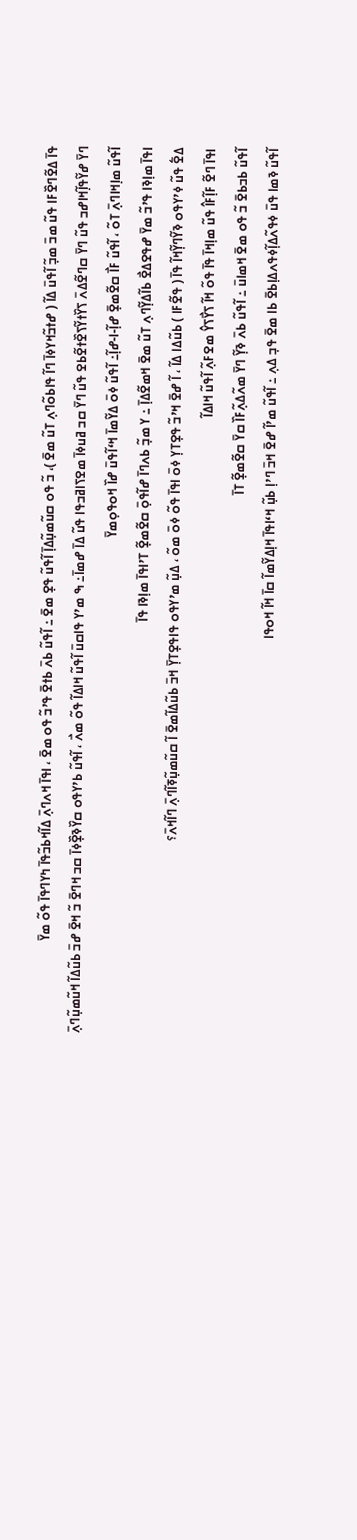ߟߊ߫ ߡߐ߬ߣߐ߰ߓߊ ߟߎ߬ ߘߏ߫ ߘߏ߲߬ ߊ߬ߟߎ߫ ߡߊ߬ ( ߝߙߏ߬ߞߌߦߊ߫ ߣߊ߬ ߟߊߕߋ߬ߣߍ߲ ߠߎ߬ ߘߐ߫ )، ߏ߬ ߟߋ ߛߎ߬ߘߎ߲߬ߡߊ߲߫ ߊ߬ߟߎ߬ ߟߐ߲ ߘߐ߫ ߸ ߊ߬ߟߎ߬ ߕߍ߫ ߕߙߐ߫ ߟߴߏ߬ ߟߋ ߘߐ߫ ، ߊߟߊ߫ ߞߍߣߍ߲߫ ߡߊ߬ߞߕߏ߬ߟߊ߫ ߤߌߣߟߊ߫ ߟߋ߬ ߘߌ߫
ߣߌ߫ ߝߌ߬ߟߊ߲߬ߞߊߝߏ ߟߎ߬ ߣߌ߫ ߛߣߐ߬ߡߍ߫ ߖߌ߰ߙߌ߬ߖߐ߰ߙߐ߬ߕߐ ߟߎ߬ ߣߌ߫ ߛߏ ߥߎߦߊ߫ ߘߐߖߊߥߏߟߊ ߟߎ߬ ߡߊ߫ ߝߘߊ߫߸ ߒ ߘߴߌ ߟߊߛߎ߫ ߊ߬ߟߎ߬ ߞߊߡߊ߬ ߟߋ߬ ߘߍ߯ ، ߊ߬ߟߎ߬ ߕߴߌߟߋ ߛߌ߰ߢߐ߲߰ߦߊ߫ ߛߏ ߞߣߐ߫ ߏ߬ ߞߐ߫ ߝߏ߫ ߕߎ߬ߡߊ߬ ߞߎ߬ߘߎ߲߬ߣߍ߲߫
ߊ߬ߟߎ߬ ߘߊ߲ߞߊߣߍ߲߫ ߠߋ߬ ، ߊ߬ߟߎ߬ ߓߊ߯ ߛߐ߬ߘߐ߲߫ ߝߊ߲߬-ߊ-ߝߊ߲߬߸ ߊ߬ߟߎ߬ ߦߋ߫ ߡߌ߬ߘߊ߫ ߞߵߊ߬ߟߎ߫ ߝߊ߰ ߞߋߟߋ߲ߘߌ߫
ߊߟߊ߫ ߘߊ߲ߢߊ ߟߴߏ߬ ߘߌ߫ ߝߟߐߡߐ߯ ߕߊ߬ߡߌ߲߬ߣߍ߲ ߠߎ߬ ߘߐ߫ ߞߘߐ߬ߡߊ߲߫ ߸ ߌ ߘߏ߲߬ ߕߍߣߊ߫ ߝߊ߬ߟߋ߲߫ ߛߐ߬ߘߐ߲߬ ߠߴߊߟߊ߫ ߘߊ߲ߢߊ ߟߊ߫
ߡߐ߱ ߟߎ߬ ߦߴߌߟߋ ߢߌ߬ߣߌ߲߬ߞߊ߬ ߟߊ߫ ( ߟߐ߬ߓߊ ) ߕߎ߬ߡߊ ߡߊ߬ ، ߊ߬ ߝߐ߫ ߞߴߏ߬ ߟߐ߲ߠߌ߲ ߦߋ߫ ߊߟߊ߫ ߟߋ߬ ߦߋ߫ ߘߋ߬ ، ߡߎ߲߬ ߘߴߌߟߋ ߟߊߟߐ߲ߠߌ߲߫ ߞߏ߫ ߕߎ߬ߡߊ߬ߘߐ߫ ߊ߬ ߛߎ߬ߘߎ߲߬ߧߊ߬ߣߍ߲߫ ߣߊ߬ߞߍ߫؟
ߊߟߊ߫ ߣߐ߬ ߓߊ߲߬ߓߊ߮ ߟߎ߬ ߘߊ߲ߞߊ߫ ߟߊ߫ ߟߋ߬ ߞߊ߬ ߖߌ߯ߖߌ߮ ߘߐߓߍ߲߬ ߊ߬ߟߎ߬ ߞߊߡߊ߬
ߊ߬ߟߎ߬ ߕߏߕߐ߫ ߏ߬ ߟߋ ߘߐ߫ ߞߘߊߎ߫ ߸ ߊ߬ߟߎ߬ ߕߍ߫ ߢߌ߲߬ ߣߌ߫ ߘߍ߬ߡߍ߲߬ߓߊ߰ ߛߌ߫ ߛߐ߬ߘߐ߲߬ ߠߊ߫
ߊ߬ߟߎ߬ ߢߘߊ ߟߎ߫ ߦߟߍ߬ߡߊ߲߬ߦߟߍߡߊ߲ߕߐ߫ ߕߊ ߘߐ߫ ߟߏ߲ ߡߍ߲ ߸ ߊ߬ߟߎ߬ ߘߴߊ߬ ߝߐ߫ ߞߏ߫ ߣߴߊ߲ ߕߎ߲߬ ߞߵߊߟߊ߫ ߞߊ߲ߡߌ߬ߘߊ߬ ߛߊ߫ ߞߊ߬ ߞߋߟߊ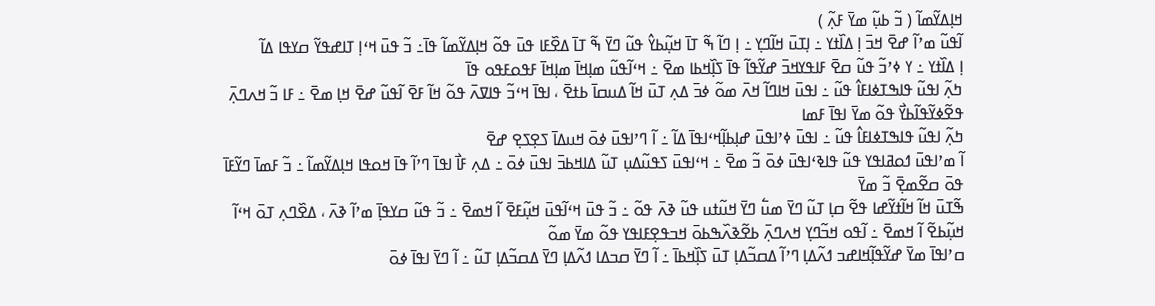ߞߊ߲ߡߌ߬ߘߊ߬ ( ߏ߬ ߕߎ߲߬ ߘߌ߫ ߓߍ߲߬ )
ߊ߬ߟߎ߬ ߘߴߊ߬ ߝߐ߫ ߞߏ߫ ߊ߲ ߡߊ߰ߙߌ ߸ ߊ߲ߠߎ߫ ߞߊ߬ߣߌ߲ ߸ ߊ߲ ߣߊ߬ ߒ߬ ߠߊ߫ ߞߎ߲߬ߕߌ߮ ߟߎ߬ ߣߌ߫ ߒ߬ ߠߊ߫ ߡߐ߰ߓߊ ߟߎ߫ ߟߋ߬ ߞߊ߲ߡߌ߬ߘߊ߬ ߟߊ߫߸ ߏ߬ ߟߎ߫ ߞߵߊ߲ ߠߊߝߟߌ߬ ߛߌߟߊ ߡߊ߬
ߊ߲ ߡߊ߰ߙߌ ߸ ߌ ߦߴߏ߬ ߟߎ߬ ߛߐ߫ ߓߊߟߌߞߏ߫ ߝߌ߬ߟߊ߬ ߟߊ߫ ߖߊ߲߰ߞߕߊ ߘߐ߫ ߸ ߞߵߊ߬ߟߎ߬ ߘߊ߲ߞߊ߫ ߘߊ߲ߞߊ߫ ߓߟߋߓߟߋ ߟߊ߫
ߤߍ߲߬ ߊߟߎ߬ ߟߊߒߠߦߊߓߊ߮ ߟߎ߬ ߸ ߊߟߎ߫ ߞߊߣߊ߬ ߞߍ߫ ߘߋ߬ ߦߏ߫ ߡߍ߲ ߠߎ߫ ߞߊ߬ ߡߎߛߊ߫ ߕߙߐ߫ ، ߊߟߊ߫ ߞߵߏ߬ ߟߊߜߍ߫ ߟߋ߬ ߞߊ߬ ߓߐ߫ ߊ߬ߟߎ߬ ߝߐ߫ ߞߊ߲ ߘߐ߫ ߸ ߓߊ ߏ߬ ߞߍߣߍ߲߫ ߟߐ߬ߦߌ߬ߟߊ߬ߕߌ߯ ߟߋ߬ ߘߌ߫ ߊߟߊ߫ ߓߘߊ
ߤߍ߲߬ ߊߟߎ߬ ߟߊߒߠߦߊߓߊ߮ ߟߎ߬ ߸ ߊߟߎ߫ ߦߴߊߟߎ߫ ߝߊ߲ߕߊ߲߬ߞߵߊߟߊ߫ ߡߊ߬ ߸ ߊ߬ ߣߴߊߟߎ߫ ߦߋ߫ ߞߎߡߊ߫ ߖߐ߲ߖߐ߲ ߝߐ߫
ߊ߬ ߘߴߊߟߎ߫ ߗߋߥߊߟߌ ߟߎ߬ ߟߊߢߵߊߟߎ߫ ߦߋ߫ ߏ߬ ߘߐ߫ ߸ ߞߵߊߟߎ߫ ߖߟߎ߬ߡߎ߲ ߠߎ߬ ߡߊߞߕߏ߫ ߊߟߎ߫ ߦߋ߫ ߸ ߡߍ߲ ߓߊ߯ ߊߟߊ߫ ߣߴߊ߬ ߟߊ߫ ߞߋߟߊ ߞߊ߲ߡߌ߬ߘߊ߬ ߸ ߏ߬ ߓߘߊ߫ ߣߌ߬ߓߊ߫ ߟߋ߫ ߛߐ߬ߘߐ߲߫ ߏ߬ ߘߌ߫
ߒ߬ߠߎ߫ ߞߊ߬ ߞߊ߬ߙߌ߬ߝߊ ߟߐ߬ ߛߊ߲ ߠߎ߬ ߣߌ߫ ߘߎ߱ ߣߌ߫ ߞߎ߬ߙߎ ߟߎ߬ ߢߍ߫ ߟߋ߬ ߸ ߏ߬ ߟߎ߫ ߞߵߊ߬ߟߎ߫ ߞߎ߲߬ߓߐ߫ ߊ߬ ߞߘߐ߫ ߸ ߏ߬ ߟߎ߬ ߛߌߟߊ߲߫ ߘߴߊ߬ ߢߍ߫ ، ߡߐ߰ߣߍ߲ ߠߋ߫ ߞߵߊ߬ ߞߎ߲߬ߕߐ߬ ߊ߬ ߞߘߐ߫ ߸ ߊ߬ߟߋ ߞߏ߬ߣߌ߲ ߞߍߣߍ߲߫ ߕߐ߬ߢߍ߰ߒߕߋ߫ ߞߏߟߐ߲ߓߊߟߌ ߟߋ߬ ߘߌ߫ ߘߋ߬
ߛߴߊߟߊ߫ ߘߌ߫ ߝߌ߬ߟߊ߲߬ߞߊߝߏ ߗߍ߬ߡߊ߲ ߣߴߊ߬ ߡߛߏ߬ߡߊ߲ ߠߎ߫ ߖߊ߲߰ߞߕߊ߫ ߸ ߊ߬ ߣߌ߫ ߛߏߡߊ ߗߍ߬ߡߊ߲ ߣߌ߫ ߡߛߏ߬ߡߊ߲ ߠߎ߬ ߸ ߊ߬ ߣߌ߫ ߊߟߊ߫ ߦߋ߫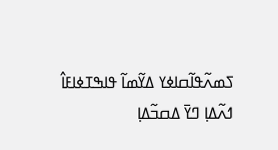ߖߘߍ߬ߟߊ߬ߛߊߦߌ ߡߌ߬ߘߊ߬ ߟߊߒߠߦߊߓߊ߮ ߗߍ߬ߡߊ߲ ߣߌ߫ ߡߛߏ߬ߡߊ߲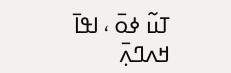ߠߎ߬ ߦߋ߫ ، ߊߟߊ߫ ߞߍߣߍ߲߫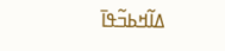ߡߊ߬ߞߕߏ߬ߟߊ߫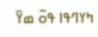ߤߌߣߟߊ ߟߋ߬ ߘߌ߫